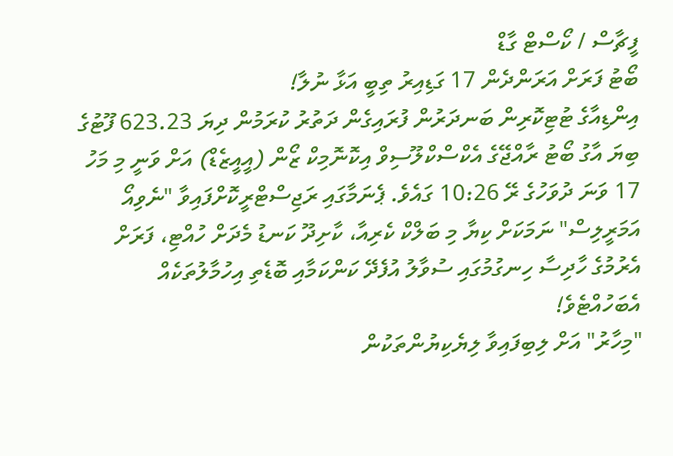ފީޗާސް / ކޯސްޓް ގާޑް
ބޯޓު ފަރަށް އަރަންދެން 17 ގަޑިއިރު ތިބީ އަޅާ ނުލާ!
އިންޑިއާގެ ޓުޓިކޮރިން ބަނދަރުން ފުރައިގެން ދަތުރު ކުރަމުން ދިޔަ 623.23 ފޫޓުގެ ބިޔަ އާގު ބޯޓު ރާއްޖޭގެ އެކްސްކްލޫސިވް އިކޮނޮމިކް ޒޯން (އީއީޒެޑް) އަށް ވަނީ މި މަހު 17 ވަނަ ދުވަހުގެ ރޭ 10:26 ގައެވެ. ޕެނަމާގައި ރަޖިސްޓްރީކޮށްފައިވާ "ނެވިއޯ އަމަރީލިސް" ނަމަކަށް ކިޔާ މި ބަލްކް ކެރިއާ، ކާށިދޫ ކަނޑު މެދަށް ހުއްޓި، ފަރަށް އެރުމުގެ ހާދިސާ ހިނގުމުގައި ސުވާލު އުފެދޭ ކަންކަމާއި ބޮޑެތި އިހުމާލުތަކެއް އެބަހުއްޓެވެ!
"މިހާރު" އަށް ލިބިފައިވާ ލިޔެކިޔުންތަކުން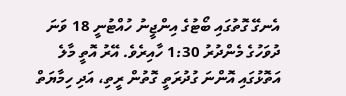އެނގޭ ގޮތުގައި ބޯޓުގެ އިންޖީނު ހުއްޓުނީ 18 ވަނަ ދުވަހުގެ މެންދުރު 1:30 ހާއިރެވެ. އޭރު އޮތީ މާލެ އަތޮޅުގައި އޮންނަ ގުދުރަތީ ގޮތުން ރީތި، އަދި ހިމާޔަތް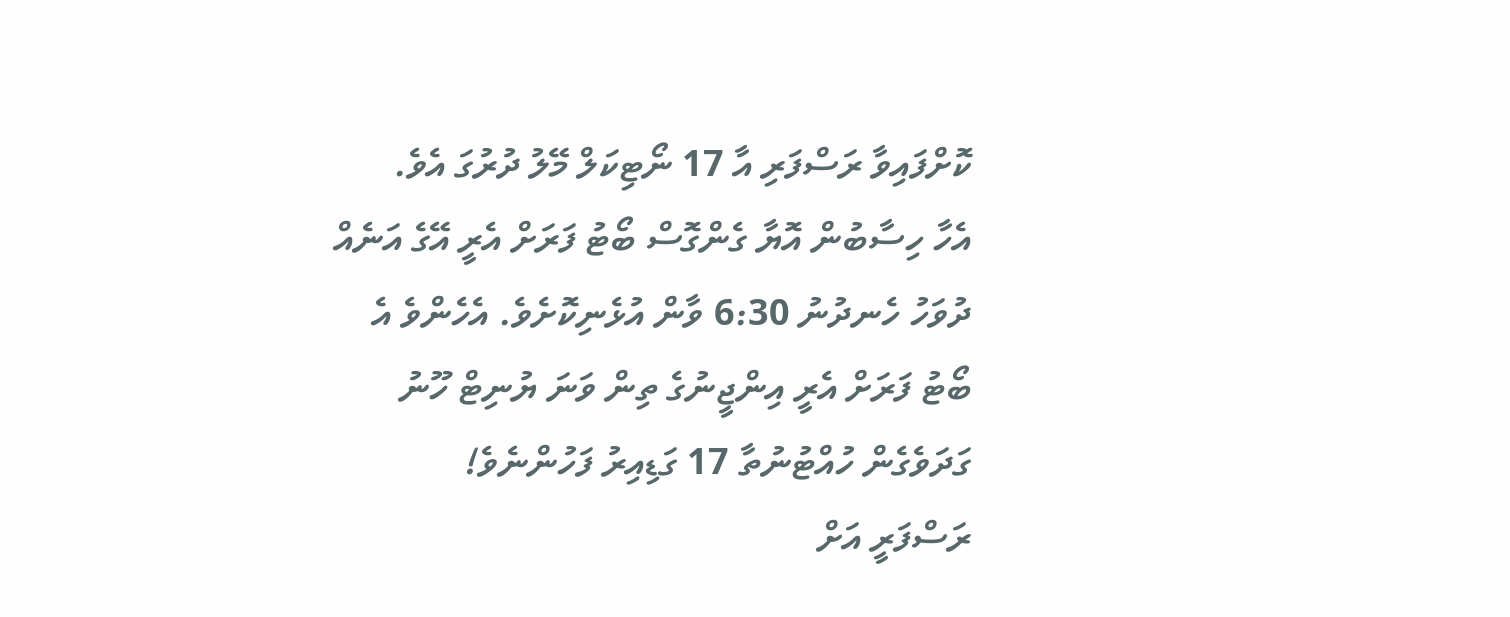ކޮށްފައިވާ ރަސްފަރި އާ 17 ނޯޓިކަލް މޭލު ދުރުގަ އެވެ.
އެހާ ހިސާބުން އޮޔާ ގެންގޮސް ބޯޓު ފަރަށް އެރީ އޭގެ އަނެއް ދުވަހު ހެނދުނު 6:30 ވާން އުޅެނިކޮށެވެ. އެހެންވެ އެ ބޯޓު ފަރަށް އެރީ އިންޖީނުގެ ތިން ވަނަ ޔުނިޓް ހޫނު ގަދަވެގެން ހުއްޓުނުތާ 17 ގަޑިއިރު ފަހުންނެވެ!
ރަސްފަރީ އަށް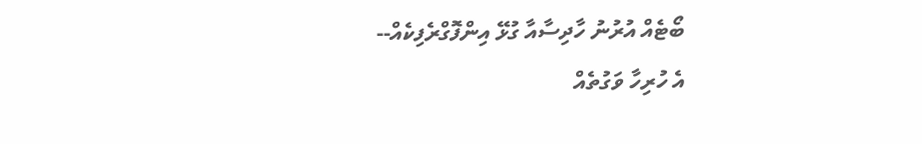ބޯޓެއް އުރުނު ހާދިސާއާ ގުޅޭ އިންފޮގްރެފިކެއް--
އެ ހުރިހާ ވަގުތެއް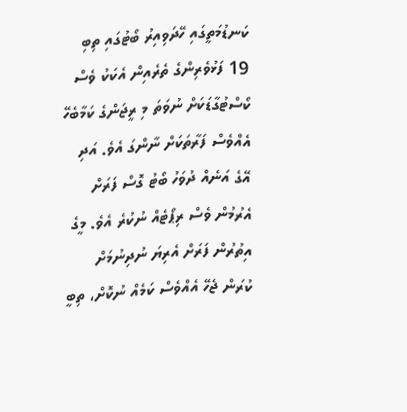ކަނޑުމަތީގައި ހޭދަވިއިރު ބޯޓުގައި ތިބި 19 ފަޅުވެރިންގެ ތެރެއިން އެކަކު ވެސް ކޯސްޓުގާޑަކަށް ނުވަތަ މި ރީޖަންގެ ކަމާބެހޭ އެއްވެސް ފަރާތަކަށް ނާންގަ އެވެ. އަދި އޭގެ އަނެއް ދުވަހު ބޯޓު ގޮސް ފަރަށް އެރުމުން ވެސް ރިޕޯޓެއް ނުކުރެ އެވެ. މީގެ އިތުރުން ފަރަށް އެރިޔަ ނުދިނުމަށް ކުރަން ޖެހޭ އެއްވެސް ކަމެއް ނުކޮށް، ތިބީ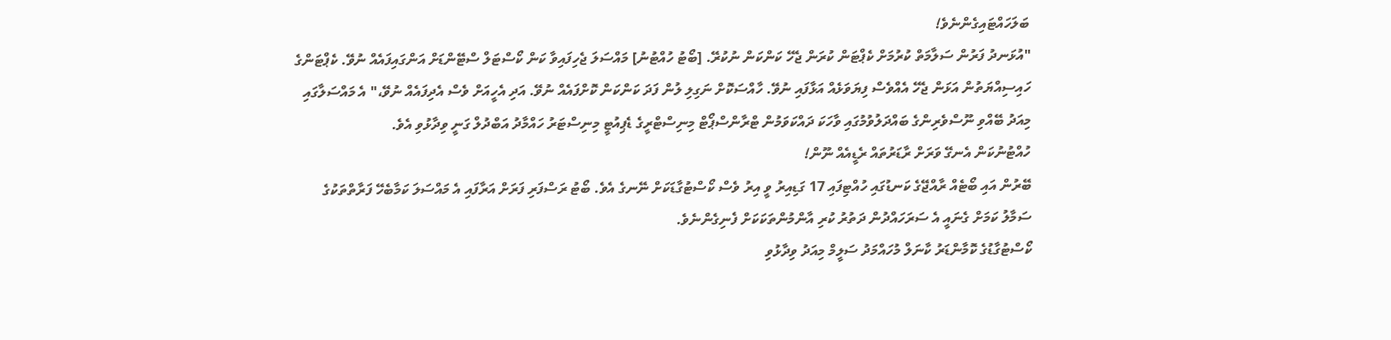ބަލަހައްޓައިގެންނެވެ!
"އުޅަނދު ފަރުން ސަލާމަތް ކުރުމަށް ކެޕްޓަން ކުރަން ޖެހޭ ކަންކަން ނުކުރޭ. [ބޯޓު ހުއްޓުނު] މައްސަލަ ޖެހިފައިވާ ކަން ކޯސްޓަލް ސްޓޭންޑަށް އަންގައިފައެއް ނުވޭ. ކެޕްޓަންގެ ހައިސިއްޔަތުން އަޅަން ޖެހޭ އެއްވެސް ފިޔަވަޅެއް އަޅާފައި ނުވޭ. ހާއްސަކޮށް ނަގިލި ލުން ފަދަ ކަންކަން ކޮށްފައެއް ނުވޭ. އަދި އެހީއަށް ވެސް އެދިފައެއް ނުވޭ،" އެ މައްސަލާގައި މިއަދު ބޭއްވި ނޫސްވެރިންގެ ބައްދަލުވުމުގައި ވާހަކަ ދައްކަވަމުން ޓްރާންސްޕޯޓް މިނިސްޓްރީގެ ޑެޕިއުޓީ މިނިސްޓަރު ހައްމާދު އަބްދުލް ގަނީ ވިދާޅުވި އެވެ.
ހުއްޓުނުކަން އެނގޭ ވަރަށް ރާޑަރުތައް ރެޑީއެއް ނޫން!
ބޭރުން އައި ބޯޓެއް ރާއްޖޭގެ ކަނޑުގައި ހުއްޓިފައި 17 ގަޑިއިރު ވީ އިރު ވެސް ކޯސްޓުގާޑަކަށް ނޭނގެ އެވެ. ބޯޓު ރަސްފަރި ފަރަށް އަރާފައި އެ މައްސަލަ ކަމާބެހޭ ފަރާތްތަކުގެ ސަމާލު ކަމަށް ގެނައީ އެ ސަރަހައްދުން ދަތުރު ކުރި އާންމުންތަކަކަށް ފެނިގެންނެވެ.
ކޯސްޓުގާޑުގެ ކޮމާންޑަރު ކާނަލް މުހައްމަދު ސަލީމް މިއަދު ވިދާޅުވި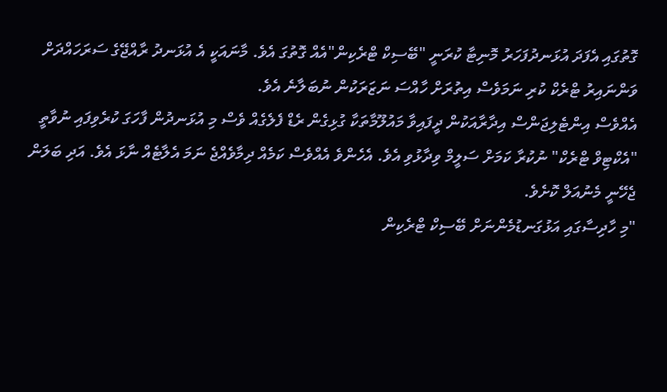ގޮތުގައި އެފަދަ އުޅަނދުފަހަރު މޮނިޓާ ކުރަނީ "ބޭސިކް ޓްރެކިން"އެއް ގޮތުގަ އެވެ. މާނައަކީ އެ އުޅަނދު ރާއްޖޭގެ ސަރަހައްދަށް ވަންނައިރު ޓްރެކް ކުރި ނަމަވެސް އިތުރަށް ހާއްސަ ނަޒަރަކުން ނުބަލާނެ އެވެ.
އެއްވެސް އިންޓެލިޖަންސް އިދާރާއަކުން ދީފައިވާ މައުލޫމާތަކާ ގުޅިގެން ރެޑް ފެލެގެއް ވެސް މި އުޅަނދުން ފާހަގަ ކުރެވިފައި ނުވާތީ "އެކްޓިވް ޓްރެކް" ނުކުރާ ކަމަށް ސަލީމް ވިދާޅުވި އެވެ. އެހެންވެ އެއްވެސް ކަމެއް ދިމާވެއްޖެ ނަމަ އެލާޓެއް ނާޅަ އެވެ. އަދި ބަލަން ޖެހޭނީ މެނުއަލް ކޮށެވެ.
"މި ހާދިސާގައި އަޅުގަނޑުމެންނަށް ބޭސިކް ޓްރެކިން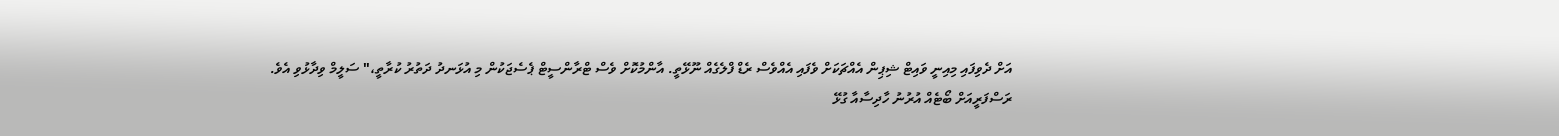އަށް ދެވިފައި މިއިނީ ވައިޓް ޝިޕިން އެއްޗަކަށް ވެފައި އެއްވެސް ރެޑް ފްލެގެއް ނޫޅޭތީ. އާންމުކޮށް ވެސް ޓްރާންސީޓް ޕެސެޖަކުން މި އުޅަނދު ދަތުރު ކުރާތީ،" ސަލީމް ވިދާޅުވި އެވެ.
ރަސްފަރީއަށް ބޯޓެއް އުރުނު ހާދިސާއާ ގުޅޭ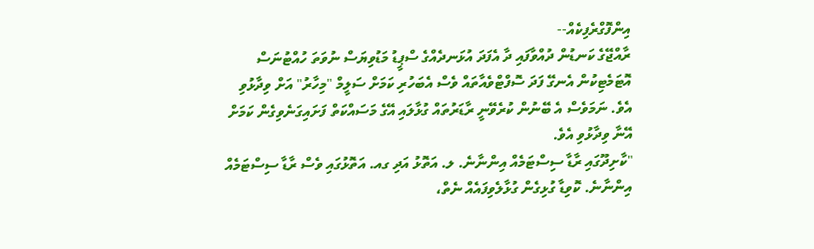އިންފޮގްރެފިކެއް--
ރާއްޖޭގެ ކަނޑުން ދުއްވާފައި ދާ އެފަދަ އުޅަނދެއްގެ ސްޕީޑު މަޑުވިޔަސް ނުވަތަ ހުއްޓުނަސް އޮޓަމެޓިކުން އެނގޭ ފަދަ ސޮފްޓްވެއާތައް ވެސް އެބަހުރި ކަމަށް ސަލީމް "މިހާރު" އަށް ވިދާޅުވި އެވެ. ނަމަވެސް އެ ބޭނުން ކުރެވޭނީ ރާޑަރުތައް ގުޅާލައި އޭގެ މަސައްކަތް ފަށައިގަނެވިގެން ކަމަށް އޭނާ ވިދާޅުވި އެވެ.
"ކާށިދޫގައި ރާޑާ ސިސްޓަމެއް އިންނާނެ. ލ. އަތޮޅު އަދި ގއ. އަތޮޅުގައި ވެސް ރާޑާ ސިސްޓަމެއް އިންނާނެ. ކޮވިޑާ ގުޅިގެން ގުޅާލެވިފައެއް ނެތް،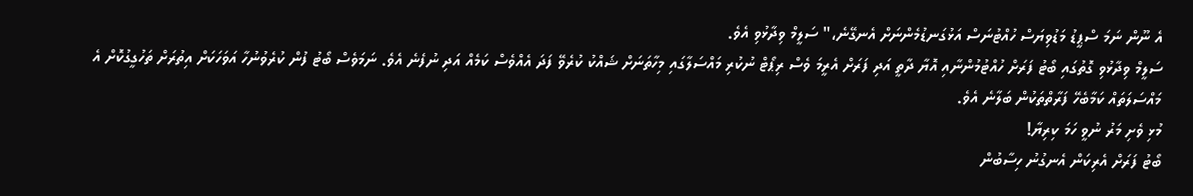އެ ނޫން ނަމަ ސްޕީޑު މަޑުވިޔަސް ހުއްޓުނަސް އަޅުގަނޑުމެންނަށް އެނގޭނެ،" ސަލީމް ވިދާޅުވި އެވެ.
ސަލީމް ވިދާޅުވި ގޮތުގައި ބޯޓު ފަރަށް ހުއްޓުމުންނާއި އޮޔާ ދާތީ އަދި ފަރަށް އެރީމަ ވެސް ރިޕޯޓް ނުކުރި މައްސަލާގައި މިހާތަނަށް ޝައްކު ކުރެވޭ ފަދަ އެއްވެސް ކަމެއް އަދި ނުފެނެ އެވެ. ނަމަވެސް ބޯޓު ފުން ކުރެވުނުހާ އަވަހަކަށް އިތުރަށް ތަހުގީގުކޮށް އެ މައްސަލަތައް ކަމާބެހޭ ފަރާތްތަކުން ބަލާނެ އެވެ.
މުޅި ވެށި މަރު ނުވީ ހަމަ ކިރިޔާ!
ބޯޓު ފަރަށް އެރިކަން އެނގުނު ހިސާބުން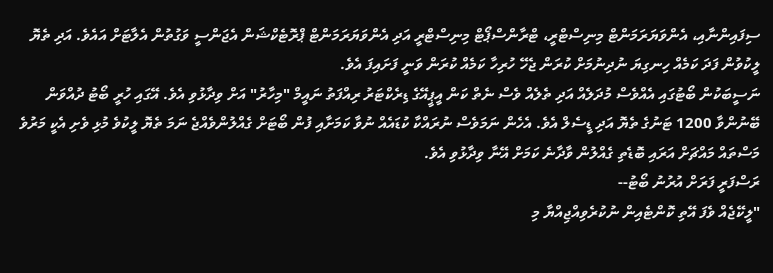ސިފައިންނާއި، އެންވަޔަރަމަންޓް މިނިސްޓްރީ، ޓްރާންސްޕޯޓް މިނިސްޓްރީ އަދި އެންވަޔަރަމަންޓް ޕްރޮޓެކްޝަން އެޖަންސީ ވަގުތުން އެލާޓަށް އައެވެ. އަދި ތެޔޮ ލީކުވުން ފަދަ ކަމެއް ހިނގިޔަ ނުދިނުމަށް ކުރަން ޖެހޭ ހުރިހާ ކަމެއް ކުރަން ވަނީ ފަށައިފަ އެވެ.
ނަސީބަކުން ބޯޓުގައި އެއްވެސް މުދަލެއް އަދި ތެލެއް ވެސް ނެތް ކަން އީޕީއޭގެ ޑިރެކްޓަރު ރިއްފަތު ނައީމް "މިހާރު" އަށް ވިދާޅުވި އެވެ. އޭގައި ހުރީ ބޯޓު ދުއްވަން ބޭނުންވާ 1200 ޓަނުގެ ތެޔޮ އަދި ޑީސެލް އެވެ. އެހެން ނަމަވެސް ނުރައްކާ ކުޑައެއް ނުވާ ކަމަށާއި ފުން ބޯޓަށް ގެއްލުންވެއްޖެ ނަމަ ތެޔޮ ލީކުވެ މުޅި ވެށި އެކީ މަރުވެ މަސްތައް މައްޗަށް އަރައި ބޮޑެތި ގެއްލުން ވާދާނެ ކަމަށް އޭނާ ވިދާޅުވި އެވެ.
ރަސްފަރީ ފަރަށް އުރުނު ބޯޓު--
"ލީކޭޖެއް ވެފަ އޭތި ކޮންޓެއިން ނުކުރެވިއްޖިއްޔާ މި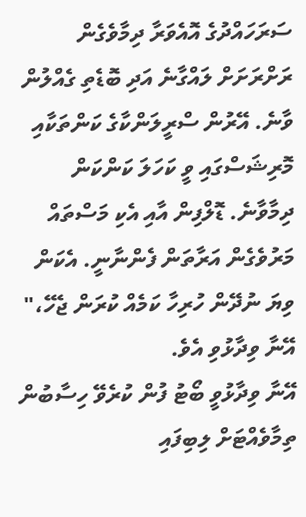ސަރަހައްދުގެ އޮއެވަރާ ދިމާވެގެން ރަށްރަށަށް ލައްގާނެ އަދި ބޮޑެތި ގެއްލުން ވާނެ. އޭރުން ސްރީލަންކާގެ ކަންތަކާއި މޮރިޝަސްގައި ވީ ކަހަލަ ކަންކަން ދިމާވާނެ. ޑޮލްފިން އާއި އެކި މަސްތައް މަރުވެގެން އަރާތަން ފެންނާނީ. އެކަން ވިޔަ ނުދޭން ހުރިހާ ކަމެއް ކުރަން ޖެހޭ،" އޭނާ ވިދާޅުވި އެވެ.
އޭނާ ވިދާޅުވީ ބޯޓު ފުން ކުރެވޭ ހިސާބުން ތިމާވެއްޓަށް ލިބިފައި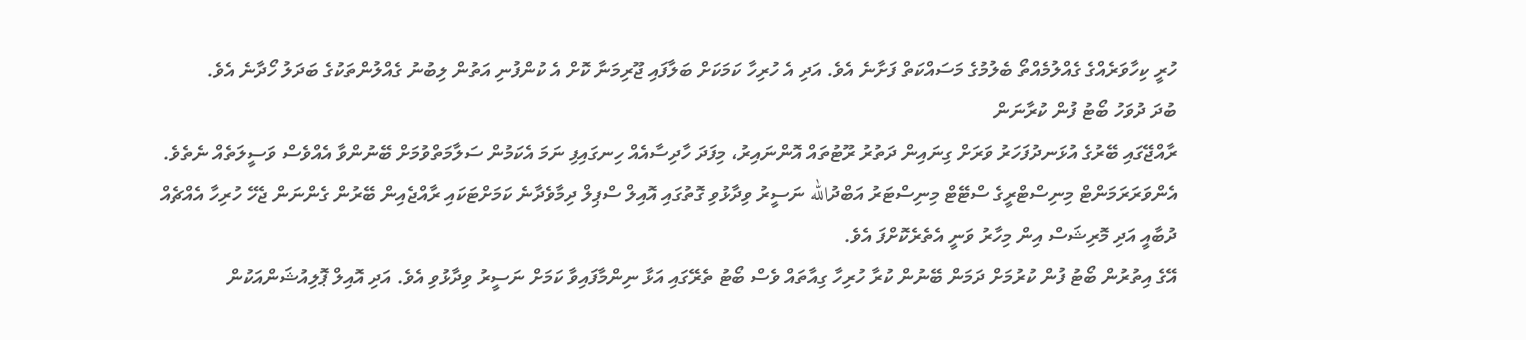ހުރީ ކިހާވަރެއްގެ ގެއްލުމެއްތޯ ބެލުމުގެ މަސައްކަތް ފަށާނެ އެވެ. އަދި އެ ހުރިހާ ކަމަކަށް ބަލާފައި ޖޫރިމަނާ ކޮށް އެ ކުންފުނި އަތުން ލިބުނު ގެއްލުންތަކުގެ ބަދަލު ހޯދާނެ އެވެ.
ބުދަ ދުވަހު ބޯޓު ފުން ކުރާނަން
ރާއްޖޭގައި ބޭރުގެ އުޅަނދުފަހަރު ވަރަށް ގިނައިން ދަތުރު ރޫޓުތައް އޮންނައިރު، މިފަދަ ހާދިސާއެއް ހިނގައިފި ނަމަ އެކަމުން ސަލާމަތްވުމަށް ބޭނުންވާ އެއްވެސް ވަސީލަތެއް ނެތެވެ. އެންވަރަރަމަންޓް މިނިސްޓްރީގެ ސްޓޭޓް މިނިސްޓަރު އަބްދުالله ނަސީރު ވިދާޅުވި ގޮތުގައި އޮއިލް ސްޕިލް ދިމާވެދާނެ ކަމަށްޓަކައި ރާއްޖެއިން ބޭރުން ގެންނަން ޖެހޭ ހުރިހާ އެއްޗެއް ދުބާއީ އަދި މޮރިޝަސް އިން މިހާރު ވަނީ އެތެރެކޮށްފަ އެވެ.
އޭގެ އިތުރުން ބޯޓު ފުން ކުރުމަށް ދަމަން ބޭނުން ކުރާ ހުރިހާ ގިއާތައް ވެސް ބޯޓު ތެރޭގައި އަޅާ ނިންމާފައިވާ ކަމަށް ނަސީރު ވިދާޅުވި އެވެ. އަދި އޮއިލް ޕޮލިއުޝަންއަކުން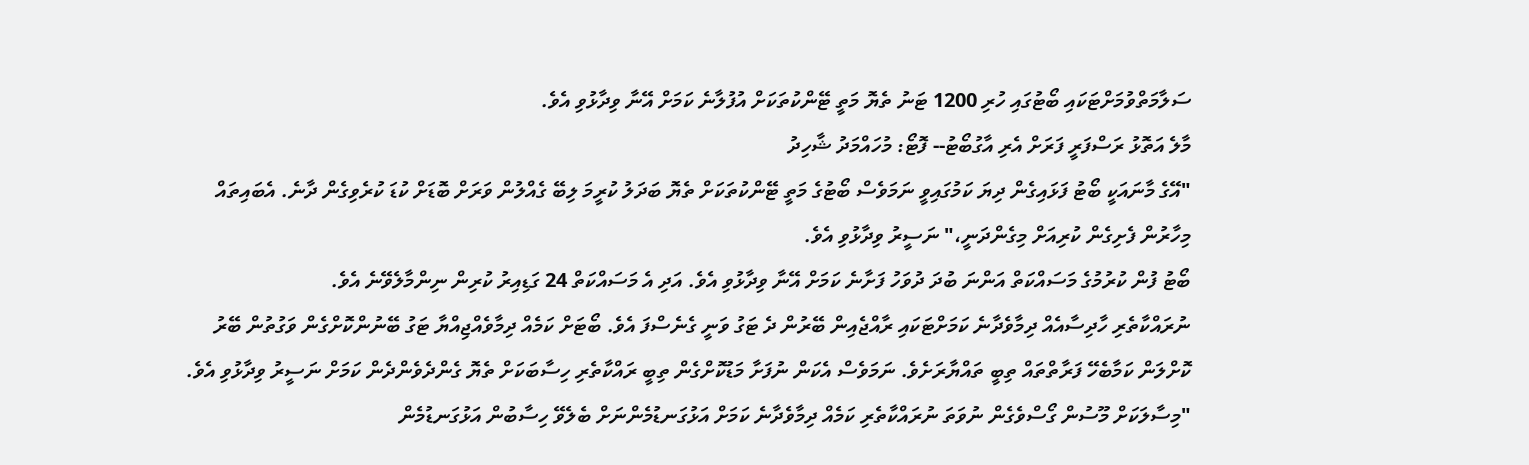ސަލާމަތްވުމަށްޓަކައި ބޯޓުގައި ހުރި 1200 ޓަނު ތެޔޮ މަތީ ޓޭންކުތަކަށް އުފުލާނެ ކަމަށް އޭނާ ވިދާޅުވި އެވެ.
މާލެ އަތޮޅު ރަސްފަރީ ފަރަށް އެރި އާގުބޯޓު-- ފޮޓޯ: މުހައްމަދު ޝާހިދު
"އޭގެ މާނައަކީ ބޯޓު ފަޅައިގެން ދިޔަ ކަމުގައިވީ ނަމަވެސް ބޯޓުގެ މަތީ ޓޭންކުތަކަށް ތެޔޮ ބަދަލު ކުރީމަ ލިބޭ ގެއްލުން ވަރަށް ބޮޑަށް ކުޑަ ކުރެވިގެން ދާނެ. އެބައިތައް މިހާރުން ފެށިގެން ކުރިއަށް މިގެންދަނީ،" ނަސީރު ވިދާޅުވި އެވެ.
ބޯޓު ފުން ކުރުމުގެ މަސައްކަތް އަންނަ ބުދަ ދުވަހު ފަށާނެ ކަމަށް އޭނާ ވިދާޅުވި އެވެ. އަދި އެ މަސައްކަތް 24 ގަޑިއިރު ކުރިން ނިންމާލެވޭނެ އެވެ.
ނުރައްކާތެރި ހާދިސާއެއް ދިމާވެދާނެ ކަމަށްޓަކައި ރާއްޖެއިން ބޭރުން ދެ ޓަގު ވަނީ ގެނެސްފަ އެވެ. ބޯޓަށް ކަމެއް ދިމާވެއްޖިއްޔާ ޓަގު ބޭނުންކޮށްގެން ވަގުތުން ބޭރު ކޮށްލަން ކަމާބެހޭ ފަރާތްތައް ތިބީ ތައްޔާރަށެވެ. ނަމަވެސް އެކަން ނުފަށާ މަޑުކޮށްގެން ތިބީ ރައްކާތެރި ހިސާބަކަށް ތެޔޮ ގެންދެވެންދެން ކަމަށް ނަސީރު ވިދާޅުވި އެވެ.
"މިސާލަކަށް މޫސުން ގޯސްވެގެން ނުވަތަ ނުރައްކާތެރި ކަމެއް ދިމާވެދާނެ ކަމަށް އަޅުގަނޑުމެންނަށް ބެލެވޭ ހިސާބުން އަޅުގަނޑުމެން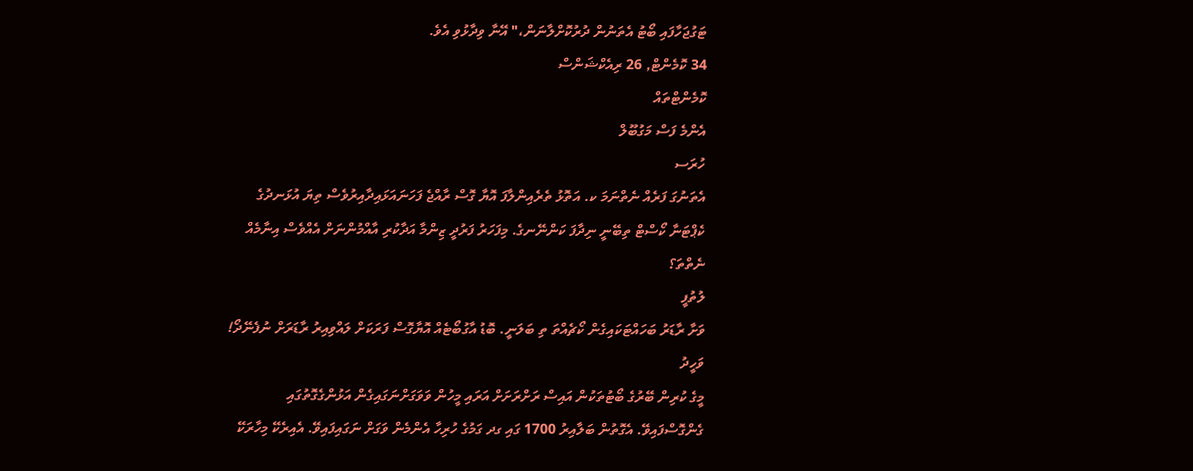ޓަގުޖަހާފައި ބޯޓު އެތަނުން ދުރުކޮށްލާނަން،" އޭނާ ވިދާޅުވި އެވެ.
34 ކޮމެންޓް, 26 ރިއެކްޝަންސް
ކޮމެންޓްތައް
އެންމެ ފަސް މަގުބޫލް
ހުރަސ
އެތަނުގަ ފަރެއް ނެތްނަމަ ކ. އަތޮޅު ތެރެއިންލާފަ އޮޔާ ގޮސް ރާއްޖެ ފަހަނައަޅައިދާއިރުވެސް ތިޔަ އުޅަނދުގެ ކެޕްޓަނާ ކޯސްޓް ތިބޭނީ ނިދާފަ ކަންނޭނގެ. މިފަހަރު ފަރުދީ ޒިންމާ އަދާކުރި އާއްމުންނަށް އެއްވެސް އިނާމެއް ނެތްތަ؟
ލުތުފީ
ވަށާ ރާޑަރު ބަހައްޓަކައިގެން ކޯޗެއްތަ ތި ބަލަނީ. ބޮޑު އާގުބޯޓެއް އޮޔާގޮސް ފަރަކަށް ލައްވިއިރު ރާޑަރަށް ނުފެނޭދޯ!
ވަހީދު
މީގެ ކުރިން ބޭރުގެ ބޯޓުތަކުން އައިސް ރަށްރަށަށް އަރައި މީހުން ވަވަގަށްނަގައިގެން އަޅުންގެގޮތުގައި ގެންގޮސްފައިވޭ. އެގޮތުން ބަލާއިރު 1700 ގައި ގދ ގަމުގެ ހުރިހާ އެންމެން ވަގަށް ނަގައިފައިވޭ. އެއިރެކޭ މިހާރަކޭ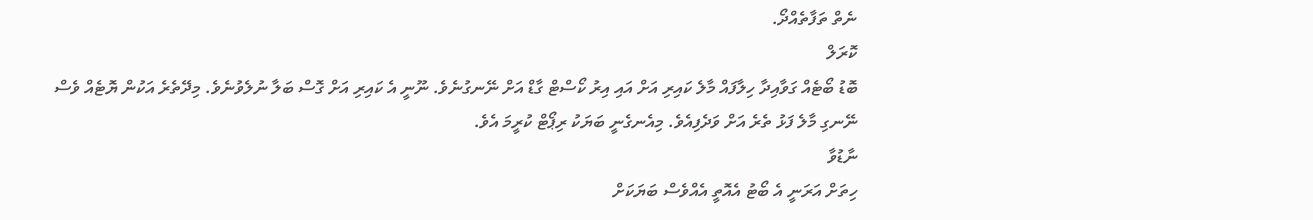ނެތް ތަފާތެއްދޯ.
ކޮރަލް
ބޮޑު ބޯޓެއް ގަވާއިދާ ހިލާފައް މާލެ ކައިރި އަށް އައި އިރު ކޯސްޓް ގާޑް އަށް ނޭނގުނެވެ. ނޫނީ އެ ކައިރި އަށް ގޮސް ބަލާ ނުލެވުނެވެ. މިދޭތެރެ އަކުން ޔޮޓެއް ވެސް ނޭނގި މާލެ ފަޅު ތެރެ އަށް ވަދެފިއެވެ. މިއެނގެނީ ބަޔަކު ރިޕޯޓް ކުރީމަ އެވެ.
ނާޑުވާ
ހިތަށް އަރަނީ އެ ބޯޓު އެއޮތީ އެއްވެސް ބަޔަކަށް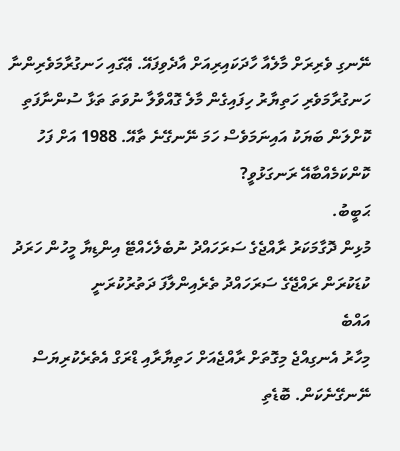ނޭނގި ވެރިރަށް މާލެއާ ހާދަކައިރިއަށް އާދެވިފައޭ. ޢޭގައި ހަނގުރާމަވެރިންނާ ހަނގުރާމަވެރި ހަތިޔާރު ހިފައިގެން މާލެ ގޮއްވާލާ ނުވަތަ ތަޅާ ސުންނާފަތި ކޮށްލަން ބަޔަކު އައިނަމަވެސް ހަމަ ނޭނގޭނެ ތާއޭ. 1988 އަށް ފަހު ކޮންކަމެއްބާއޭ ރަނގަޅުވީ?
ޙަބީބު.
މުޅިން ދޮގާމަކަރު ރާއްޖެގެ ސަރަހައްދު ނުބެލެހެއްޓޭ އިންޑިޔާ މީހުން ހަރަދު ކުޑަކުރަން ރައްޖޭގެ ސަރަހައްދު ތެރެއިންލާފަ ދަތުރުކުރަނީ
އައްބެ
މިހާރު އެނގިއްޖެ މިގޮތަށް ރާއްޖެއަށް ހަތިޔާރާއި ޑްރަގް އެތެރެކުރިޔަސް ނޭނގޭނެކަން. ބޮޑެތި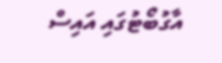އާގުބޯޓުގައި އައިސް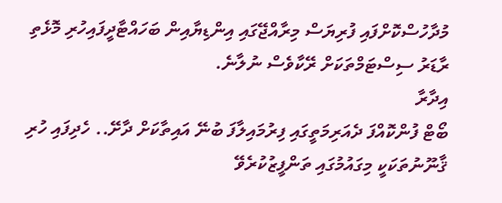މުދާހުސްކޮށްފައި ފުރިޔަސް މިރާއްޖޭގައި އިންޑިޔާއިން ބަހައްޓާދީފައިހުރި މޮޅެތި ރާޑަރު ސިސްޓަމްތަކަށް ރޭކާވެސް ނުލާނެ.
އިދާރާ
ބޯޓް ފުންކޮއްފަ ދެއަރިމަތީގައި ފިރުމައިލާފަ ބުނޭ އައިތާކަށް ދާށޭ.. ހެދިފައި ހުރި ޤާނޫނުތަކަކީ މިގައުމުގައި ތަންފީޒުކުރެވޭ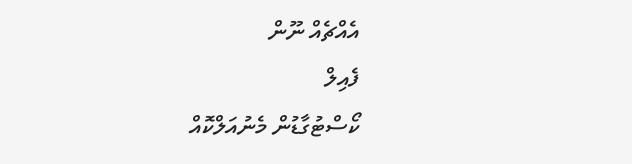އެއްޗެއް ނޫން
ފެއިލް
ކޯސްޓުގާޑުން މެނުއަލްކޮއް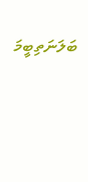ބަލަނަތިބީމަ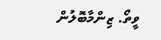ވީތޯ. ޒިންމާބޮލުން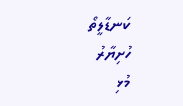ކަނޑާލީތޯ
ހުށިޔާރު
މުޅި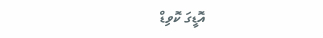އޮޑީގަ ކޮވިޑް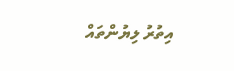އިތުރު ލިޔުންތައް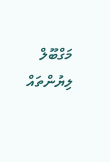މަގްބޫލް ލިޔުންތައް